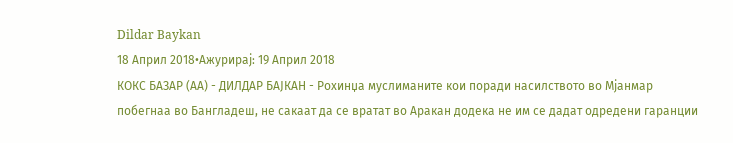Dildar Baykan
18 Април 2018•Ажурирај: 19 Април 2018
КОКС БАЗАР (АА) - ДИЛДАР БАЈКАН - Рохинџа муслиманите кои поради насилството во Мјанмар побегнаа во Бангладеш, не сакаат да се вратат во Аракан додека не им се дадат одредени гаранции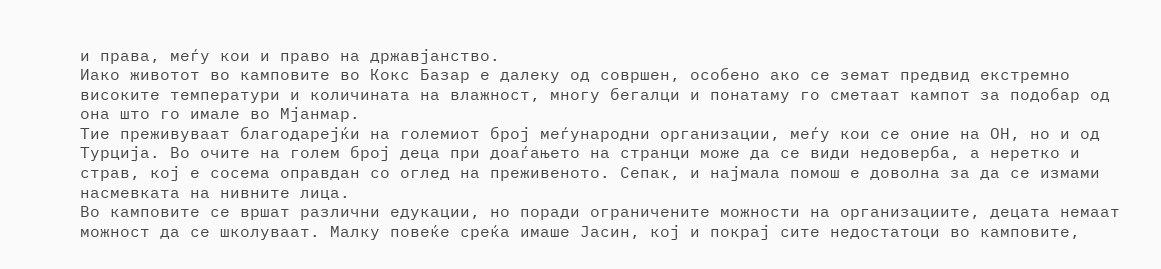и права, меѓу кои и право на државјанство.
Иако животот во камповите во Кокс Базар е далеку од совршен, особено ако се земат предвид екстремно високите температури и количината на влажност, многу бегалци и понатаму го сметаат кампот за подобар од она што го имале во Мјанмар.
Тие преживуваат благодарејќи на големиот број меѓународни организации, меѓу кои се оние на ОН, но и од Турција. Во очите на голем број деца при доаѓањето на странци може да се види недоверба, а неретко и страв, кој е сосема оправдан со оглед на преживеното. Сепак, и најмала помош е доволна за да се измами насмевката на нивните лица.
Во камповите се вршат различни едукации, но поради ограничените можности на организациите, децата немаат можност да се школуваат. Малку повеќе среќа имаше Јасин, кој и покрај сите недостатоци во камповите,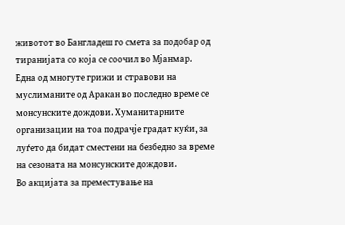животот во Бангладеш го смета за подобар од тиранијата со која се соочил во Мјанмар.
Една од многуте грижи и стравови на муслиманите од Аракан во последно време се монсунските дождови. Хуманитарните организации на тоа подрачје градат куќи, за луѓето да бидат сместени на безбедно за време на сезоната на монсунските дождови.
Во акцијата за преместување на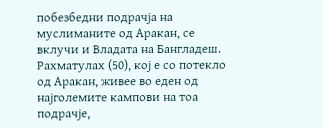побезбедни подрачја на муслиманите од Аракан, се вклучи и Владата на Бангладеш.
Рахматулах (50), кој е со потекло од Аракан, живее во еден од најголемите кампови на тоа подрачје,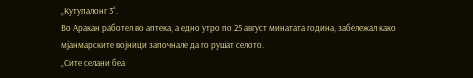„Кутупалонг 3“.
Во Аракан работел во аптека, а едно утро по 25 август минатата година, забележал како мјанмарските војници започнале да го рушат селото.
„Сите селани беа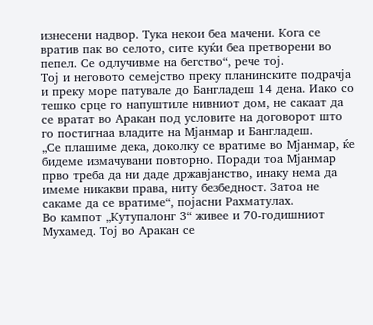изнесени надвор. Тука некои беа мачени. Кога се вратив пак во селото, сите куќи беа претворени во пепел. Се одлучивме на бегство“, рече тој.
Тој и неговото семејство преку планинските подрачја и преку море патувале до Бангладеш 14 дена. Иако со тешко срце го напуштиле нивниот дом, не сакаат да се вратат во Аракан под условите на договорот што го постигнаа владите на Мјанмар и Бангладеш.
„Се плашиме дека, доколку се вратиме во Мјанмар, ќе бидеме измачувани повторно. Поради тоа Мјанмар прво треба да ни даде државјанство, инаку нема да имеме никакви права, ниту безбедност. Затоа не сакаме да се вратиме“, појасни Рахматулах.
Во кампот „Кутупалонг 3“ живее и 70-годишниот Мухамед. Тој во Аракан се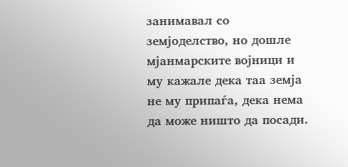занимавал со земјоделство, но дошле мјанмарските војници и му кажале дека таа земја не му припаѓа, дека нема да може ништо да посади.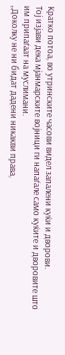Кратко потоа, во утринските часови видел запалени куќи и дворови.
Тој изјави дека мјанмарските војници ги напаѓале само куќите и дворовите што им припаѓаат на муслимани.
„Доколку не ни бидат дадени никакви права,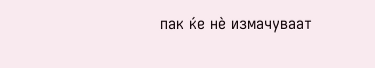пак ќе нè измачуваат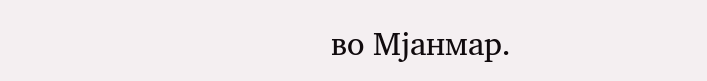во Мјанмар.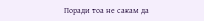Поради тоа не сакам да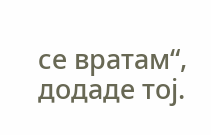се вратам“, додаде тој.